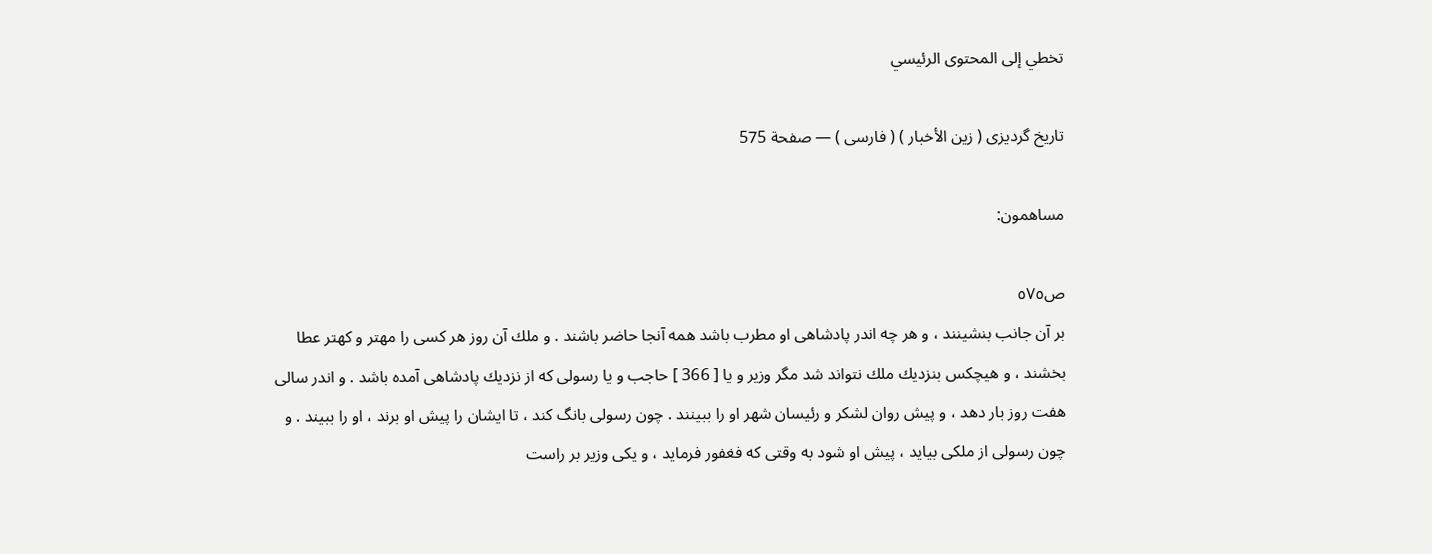تخطي إلى المحتوى الرئيسي

تاريخ گرديزى ( زين الأخبار ) ( فارسى ) — صفحة 575

مساهمون:

ص٥٧٥
بر آن جانب بنشينند ، و هر چه اندر پادشاهى او مطرب باشد همه آنجا حاضر باشند . و ملك آن روز هر كسى را مهتر و كهتر عطا بخشند ، و هيچكس بنزديك ملك نتواند شد مگر وزير و يا [ 366 ] حاجب و يا رسولى كه از نزديك پادشاهى آمده باشد . و اندر سالى هفت روز بار دهد ، و پيش روان لشكر و رئيسان شهر او را ببينند . چون رسولى بانگ كند ، تا ايشان را پيش او برند ، او را ببيند . و چون رسولى از ملكى بيايد ، پيش او شود به وقتى كه فغفور فرمايد ، و يكى وزير بر راست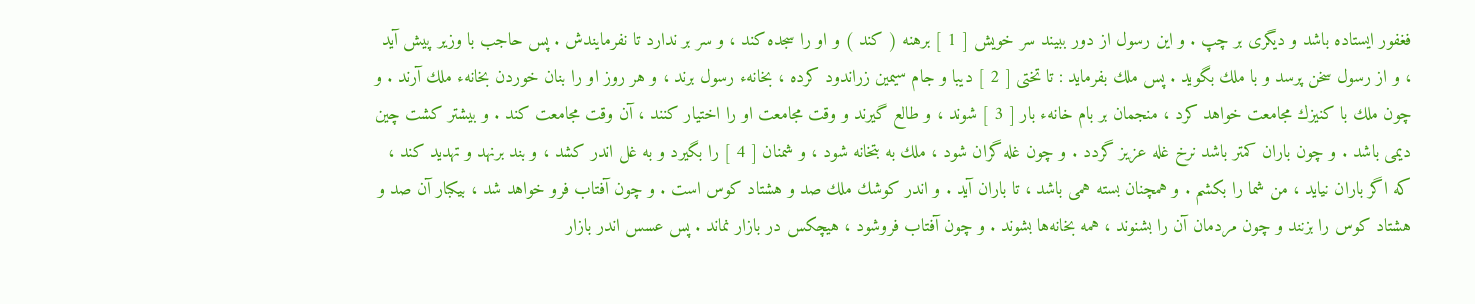فغفور ايستاده باشد و ديگرى بر چپ . و اين رسول از دور ببيند سر خويش [ 1 ] برهنه ( كند ) و او را سجده كند ، و سر بر ندارد تا نفرمايندش . پس حاجب با وزير پيش آيد ، و از رسول سخن پرسد و با ملك بگويد . پس ملك بفرمايد : تا تختى [ 2 ] ديبا و جام سيمين زراندود كرده ، بخانهء رسول برند ، و هر روز او را بنان خوردن بخانهء ملك آرند . و چون ملك با كنيزك مجامعت خواهد كرد ، منجمان بر بام خانهء بار [ 3 ] شوند ، و طالع گيرند و وقت مجامعت او را اختيار كنند ، آن وقت مجامعت كند . و بيشتر كشت چين ديمى باشد . و چون باران كمتر باشد نرخ غله عزيز گردد . و چون غله گران شود ، ملك به بتخانه شود ، و شمنان [ 4 ] را بگيرد و به غل اندر كشد ، و بند برنهد و تهديد كند ، كه اگر باران نيايد ، من شما را بكشم . و همچنان بسته همى باشد ، تا باران آيد . و اندر كوشك ملك صد و هشتاد كوس است . و چون آفتاب فرو خواهد شد ، بيكبار آن صد و هشتاد كوس را بزنند و چون مردمان آن را بشنوند ، همه بخانه‌ها بشوند . و چون آفتاب فروشود ، هيچكس در بازار نماند . پس عسس اندر بازار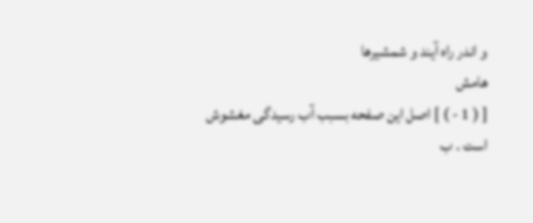و اندر راه آيند و شمشيرها
هامش
[ ( 1 - ) ] اصل اين صفحه بسبب آب رسيدگى مغشوش است . ب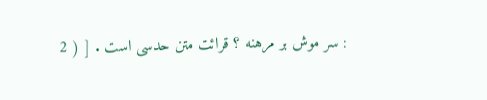: سر موش بر مرهنه ؟ قرائت متن حدسى است . [ ( 2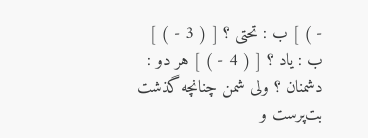- ) ] ب : تحتى ؟ [ ( 3 - ) ] ب : ياد ؟ [ ( 4 - ) ] هر دو : دشمنان ؟ ولى شمن چنانچه گذشت بت‌پرست و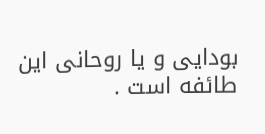بودايى و يا روحانى اين طائفه است .